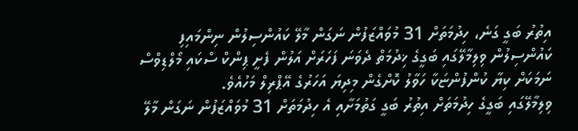އިތުރު ބަގީ ގަނެ، ހިދުމަތަށް 31 މުވައްޒަފުން ނަގަން މާލޭ ކައުންސިލުން ނިންމައިފި
ކައުންސިލުން ވިލިމާލޭގައި ބަގީގެ ޚިދުމަތް ދެވަނަ ފަހަރަށް އަލުން ފެށީ ޕިންކް ސްކައި މޯލްޑިވްސް ނަމަކަށް ކިޔާ ކުންފުންޏަކާ ހަވާލު ކޮށްގެން މިދިޔަ އަހަރުގެ އޭޕްރިލް މަހުއެވެ.
ވިލިމާލޭގައި ބަގީގެ ހިދުމަތަށް އިތުރު ބަގީ ގަތުމަށާއި އެ ހިދުމަތަށް 31 މުވައްޒަފުން ނަގަން މާލޭ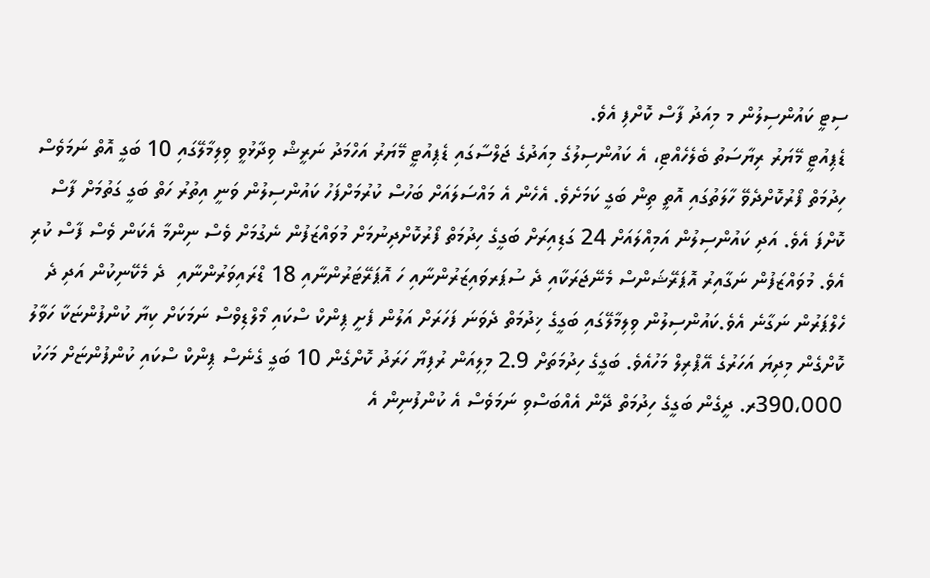ސިޓީ ކައުންސިލުން މ މިއަދު ފާސް ކޮށްފި އެވެ.
ޑެޕިއުޓީ މޭޔަރު ރިޔާސަތު ބެލެހެއްޓި، އެ ކައުންސިލުގެ މިއަދުގެ ޖަލްސާގައި ޑެޕިއުޓީ މޭޔަރު އަހްމަދު ނަރީޝް ވިދާޅުވީ ވިލިމާލޭގައި 10 ބަގީ އޮތް ނަމަވެސް ހިދުމަތް ފޯރުކޮށްދެވޭ ހާލަތުގައި އޮތީ ތިން ބަގީ ކަމަށެވެ. އެހެން އެ މައްސަލައަށް ބަހުސް ކުރުމަށްފަހު ކައުންސިލުން ވަނީ އިތުރު ހަތް ބަގީ ގަތުމަށް ފާސް ކޮށްފަ އެވެ. އަދި ކައުންސިލުން އަމިއްލައަށް 24 ގަޑިއިރަށް ބަގީގެ ހިދުމަތް ފޯރުކޮށްދިނުމަށް މުވައްޒަފުން ނެގުމަށް ވެސް ނިންމާ އެކަން ވެސް ފާސް ކުރި އެވެ. މުވައްޒަފުން ނަގާއިރު އޮޕަރޭޝަންސް މެނޭޖަރަކާއި ދެ ސުޕަރވައިޒަރުންނާއި ހަ އޮޕަރޭޓަރުންނާއި 18 ޑްރައިވަރުންނާއި  ދެ މެކޭނިކުން އަދި ދެ ހެލްޕަރުން ނަގާނެ އެވެ.ކައުންސިލުން ވިލިމާލޭގައި ބަގީގެ ޚިދުމަތް ދެވަނަ ފަހަރަށް އަލުން ފެށީ ޕިންކް ސްކައި މޯލްޑިވްސް ނަމަކަށް ކިޔާ ކުންފުންޏަކާ ހަވާލު ކޮށްގެން މިދިޔަ އަހަރުގެ އޭޕްރިލް މަހުއެވެ. ބަގީގެ ހިދުމަތަށް 2.9 މިލިއަން ރުފިޔާ ހަރަދު ކޮށްގެން 10 ބަގީ ގެނެސް ޕިންކް ސްކައި ކުންފުންޏަށް މަހަކު 390،000ރ. ދީގެން ބަގީގެ ހިދުމަތް ދޭން އެއްބަސްވި ނަމަވެސް އެ ކުންފުނިން އެ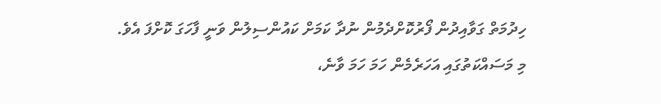ހިދުމަތް ގަވާއިދުން ފޯރުކޮށްދެމުން ނުދާ ކަމަށް ކައުންސިލުން ވަނީ ފާހަގަ ކޮށްފަ އެވެ.
މި މަސައްކަތުގައި އަހަރެމެން ހަމަ ހަމަ ވާނެ،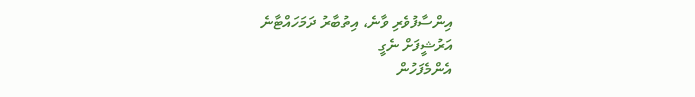އިންސާފުވެރި ވާނެ، އިތުބާރު ދަމަހައްޓާނެ
އަރުޝީފަށް ނެގީ
އެންމެފަހުން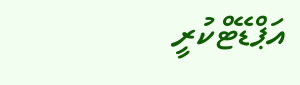އަޕްޑޭޓްކުރީ